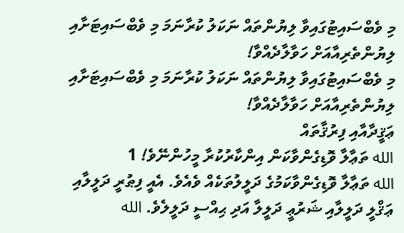މި ވެބްސައިޓުގައިވާ ލިޔުންތައް ނަކަލު ކުރާނަމަ މި ވެބްސައިޓަށާއި ލިޔުންތެރިއާއަށް ހަވާލާދެއްވާ!
މި ވެބްސައިޓުގައިވާ ލިޔުންތައް ނަކަލު ކުރާނަމަ މި ވެބްސައިޓަށާއި ލިޔުންތެރިއާއަށް ހަވާލާދެއްވާ!
ޢަޤީދާއާއި ފިރުޤާތައް
الله ތަޢާލާ ވޮޑިގެންވާކަން އިންކާރުކުރާ މީހުންނޭވެ! 1
الله ތަޢާލާ ވޮޑިގެންވާކަމުގެ ދަލީލުތަކެއް ވެއެވެ. އެއީ ފިޠުރީ ދަލީލާއި ޢަޤްލީ ދަލީލާއި ޝަރުޢީ ދަލީލާ އަދި ޙިއްސީ ދަލީލެވެ. الله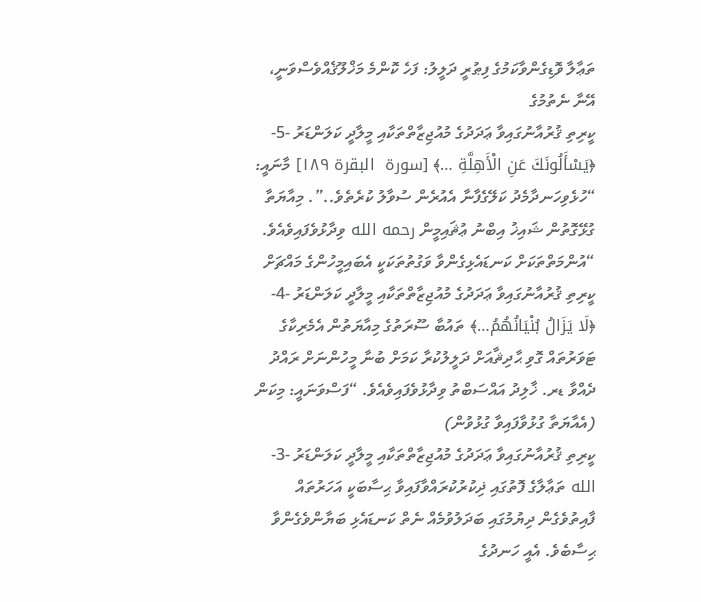ތަޢާލާ ވޮޑިގެންވާކަމުގެ ފިޠުރީ ދަލީލު: ފަހެ ކޮންމެ މަޚްލޫޤެއްވެސްވަނީ، އޭނާ ނެތުމުގެ
ކީރިތި ޤުރުއާނުގައިވާ ޢަދަދުގެ މުއުޖިޒާތްތަކާއި މީލާދީ ކަލަންޑަރު -5-
﴿يَسْأَلُونَكَ عَنِ الْأَهِلَّةِ …﴾ [سورة  البقرة ١٨٩] މާނައީ: “ހުޅެވިހަނދާމެދު ކަލޭގެފާނާ އެއުރެން ސުވާލު ކުރެތެވެ..”. މިއާޔަތާ ގުޅޭގޮތުން ޝައިޚު އިބްނު ޢުޘައިމީން رحمه الله ވިދާޅުވެފައިވެއެވެ. “އުންމަތްތަކަށް ކަނޑައެޅިގެންވާ ވަގުތުތަކަކީ އެބައިމީހުންގެ މައްޗަށް
ކީރިތި ޤުރުއާނުގައިވާ ޢަދަދުގެ މުއުޖިޒާތްތަކާއި މީލާދީ ކަލަންޑަރު -4-
﴿لَا يَزَالُ بُنْيَانُهُمُ…﴾ ތައުބާ ސޫރަތުގެ މިއާޔަތުން އެމެރިކާގެ ޓަވަރުތައް ގޮވި ޙާދިޘާއަށް ދަލީލުކުރާ ކަމަށް ބުނާ މީހުންނަށް ރައްދު ދެއްވާ ޑރ. ޚާލިދު އައްސަބްތު ވިދާޅުވެފައިވެއެވެ. “ފަސްވަނައީ: މިކަން (އެއާޔަތާ ގުޅުވާފައިވާ ގުޅުވުން)
ކީރިތި ޤުރުއާނުގައިވާ ޢަދަދުގެ މުއުޖިޒާތްތަކާއި މީލާދީ ކަލަންޑަރު -3-
الله ތަޢާލާގެ ފޮތުގައި ޛިކުރުކުރައްވާފައިވާ ޙިސާބަކީ އަހަރުތައް ފާއިތުވެގެން ދިޔުމުގައި ބަދަލުވުމެއް ނެތް ކަނޑައެޅި ބަޔާންވެގެންވާ ޙިސާބެވެ. އެއީ ހަނދުގެ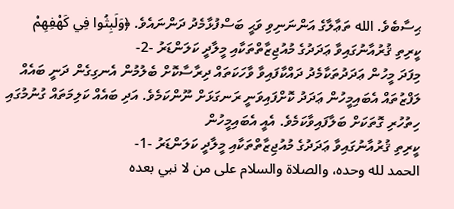ޙިސާބެވެ. الله ތަޢާލާގެ އަންނަނިވި ވަޙީ ބަސްފުޅާމެދު ދަންނައެވެ. ﴿وَلَبِثُوا فِي كَهْفِهِمْ
ކީރިތި ޤުރުއާނުގައިވާ ޢަދަދުގެ މުއުޖިޒާތްތަކާއި މީލާދީ ކަލަންޑަރު -2-
މިފަދަ މީހުން ޢަދަދުތަކާމެދު ދައްކާފައިވާ ވާހަކަތައް ދިރާސާކޮށް ބެލުމުން އެނގިގެން ދަނީ ބައެއް ލަފްޒުތައް އެބައިމީހުން ޢަދަދު ކޮށްފައިވަނީ ރަނގަޅަށް ނޫންކަމެވެ. އަދި ބައެއް ކަލިމަތައް ގުނުމުގައި ހިތުހުރި ގޮތަކަށް ބަލާފައިވާކަމެވެ. އެއީ އެބައިމީހުން
ކީރިތި ޤުރުއާނުގައިވާ ޢަދަދުގެ މުއުޖިޒާތްތަކާއި މީލާދީ ކަލަންޑަރު -1-
الحمد لله وحده، والصلاة والسلام على من لا نبي بعده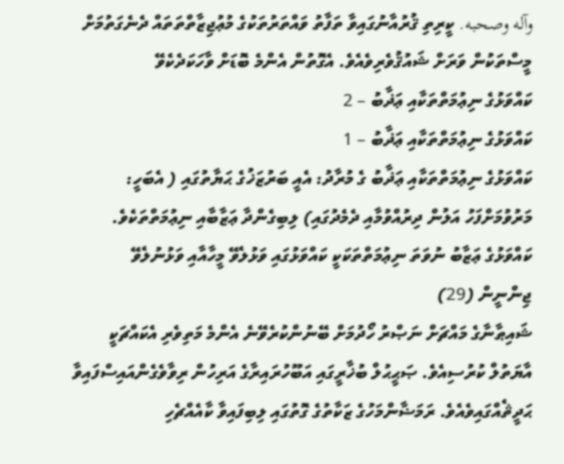وآله وصحبه. ކީރިތި ޤުރުއާނުގައިވާ ތަފާތު ވައްތަރުތަކުގެ މުޢުޖިޒާތްތަތައް ދެނެގަތުމަށް މީސްތަކުން ވަރަށް ޝައުޤުވެރިވެއެވެ. އެގޮތުން އެންމެ ބޮޑަށް ވާހަކަދެކެވޭ
ކައްވަޅުގެ ނިޢުމަތްތަކާއި ޢަޛާބު – 2
ކައްވަޅުގެ ނިޢުމަތްތަކާއި ޢަޛާބު – 1
ކައްވަޅުގެ ނިޢުމަތްތަކާއި ޢަޛާބު ގެ މުރާދު: އެއީ ބަރުޒަޚުގެ ޙަޔާތުގައި ( އެބަހީ: މަރުވުމަށްފަހު އަލުން ދިރުއްވުމާއި ދެމެދުގައި) ލިބިގެންދާ ޢަޒާބާއި ނިޢުމަތްތަކެވެ. ކައްވަޅުގެ ޢަޒާބު ނުވަތަ ނިޢުމަތްތަކަކީ ކައްވަޅުގައި ވަޅުލެވޭ މީހާއާއި ވަޅުނުލެވޭ
ޖިންނީން (29)
ޝައިޠާނާގެ މައްޗަށް ނަޞްރު ހޯދުމަށް ބޭނުންކުރެވޭނެ އެންމެ މަތިވެރި އެކައްޗަކީ އާޔަތުލް ކުރުސިއެވެ. ޞަޙީޙުލް ބުޚާރީގައި އަބޫހުރައިރާގެ އަރިހުން ރިވާވެގެންއައިސްފައިވާ ޙަދީޘެއްގައިވެއެވެ. ރަމަޟާންމަހުގެ ޒަކާތުގެ ގޮތުގައި ލިބިފައިވާ ކާއެއްޗެހި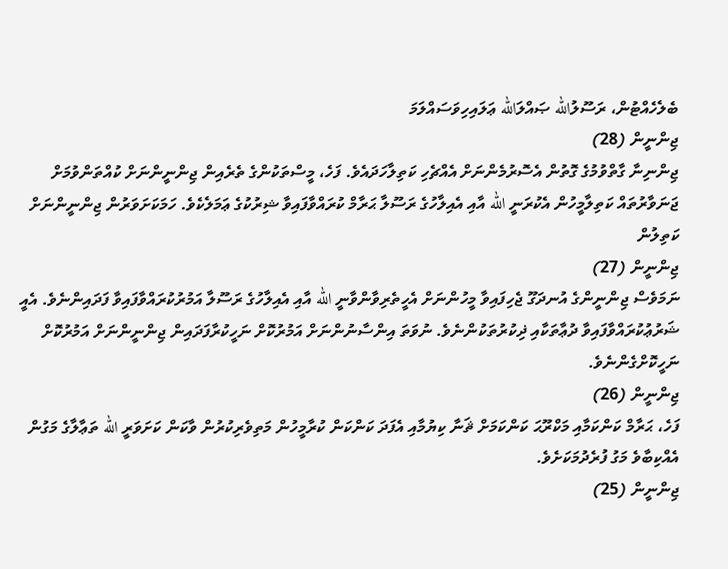ބެލެހެއްޓުން، ރަސޫލުالله ޞައްލަالله ޢަލައިހިވަސައްލަމަ
ޖިންނީން (28)
ޖިންނިނާ ގާތްވުމުގެ ގޮތުން އެސޮރުމެންނަށް އެއްޗެހި ކަތިލާހަދައެވެ. ފަހެ، މީސްތަކުންގެ ތެރެއިން ޖިންނީންނަށް ކުއްތަންވުމަށް ޖަނަވާރުތައް ކަތިލާމީހުން އެކުރަނީ الله އާއި އެއިލާހުގެ ރަސޫލާ ޙަރާމް ކުރައްވާފައިވާ ޝިރުކުގެ ޢަމަލެކެވެ. ހަމަކަށަވަރުން ޖިންނީންނަށް ކަތިލުން
ޖިންނީން (27)
ނަމަވެސް ޖިންނީންގެ އުނދަގޫ ޖެހިފައިވާ މީހުންނަށް އެހީތެރިވާންވާނީ الله އާއި އެއިލާހުގެ ރަސޫލާ އަމުރުކުރައްވާފައިވާ ފަދައިންނެވެ. އެއީ ޝަރުޢުކުރައްވާފައިވާ ދުޢާތަކާއި ޛިކުރުތަކުންނެވެ. ނުވަތަ އިންސާނުންނަށް އަމުރުކޮށް ނަހީކުރާފަދައިން ޖިންނީންނަށް އަމުރުކޮށް ނަހީކޮށްގެންނެވެ.
ޖިންނީން (26)
ފަހެ، ޙަރާމް ކަންކަމާއި މަކްރޫޙަ ކަންކަމަށް ޘަނާ ކިޔުމާއި އެފަދަ ކަންކަން ކުރާމީހުން މަތިވެރިކުރުން ވާކަން ކަށަވަރީ الله ތަޢާލާގެ މަގުން އެއްކިބާވެ މަގު ފުރެދުމަކަށެވެ.
ޖިންނީން (25)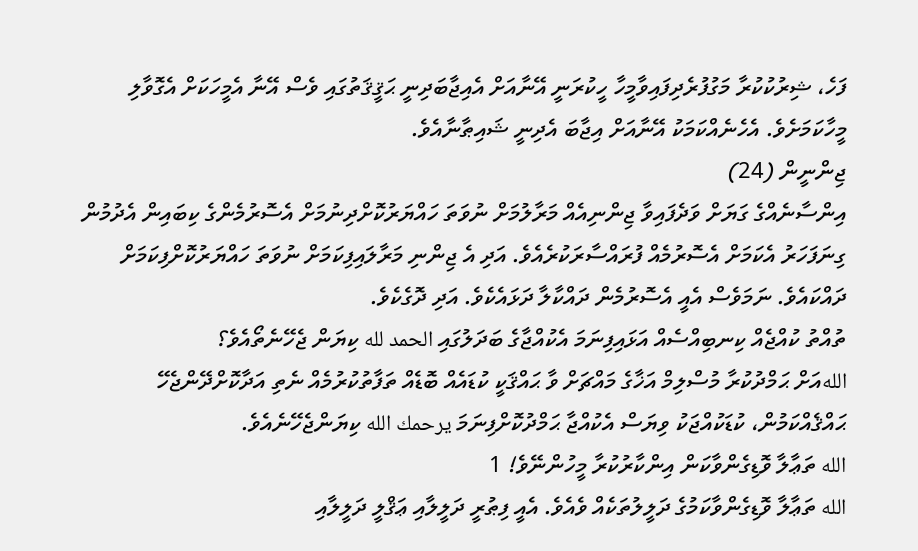ފަހެ، ޝިރުކުކުރާ މަގުފުރެދިފައިވާމީހާ ހީކުރަނީ އޭނާއަށް އެއިޖާބަދިނީ ޙަޤީޤަތުގައި ވެސް އޭނާ އެމީހަކަށް އެގޮވާލި މީހާކަމަށެވެ. އެހެނެއްކަމަކު އޭނާއަށް އިޖާބަ އެދިނީ ޝައިޠާނާއެވެ.
ޖިންނީން (24)
އިންސާނެއްގެ ގަޔަށް ވަދެފައިވާ ޖިންނިއެއް މަރާލުމަށް ނުވަތަ ހައްޔަރުކޮށްދިނުމަށް އެސޮރުމެންގެ ކިބައިން އެދުމުން ގިނަފަހަރު އެކަމަށް އެސޮރުމެއް ފުރައްސާރަކުރެއެވެ. އަދި އެ ޖިންނި މަރާލައިފިކަމަށް ނުވަތަ ހައްޔަރުކޮށްފިކަމަށް ދައްކައެވެ. ނަމަވެސް އެއީ އެސޮރުމެން ދައްކާލާ ދަޅައެކެވެ. އަދި ދޮގެކެވެ.
ތުއްތު ކުއްޖެއް ކިނބިއްސެއް އަޅައިފިނަމަ އެކުއްޖާގެ ބަދަލުގައި الحمد لله ކިޔަން ޖެހޭނެތޯއެވެ؟
اللهއަށް ޙަމްދުކުރާ މުސްލިމް އަޚާގެ މައްޗަށް ވާ ޙައްޤަކީ ކުޑައެއް ބޮޑެއް ތަފާތުކުރުމެއް ނެތި އަދާކޮށްދޭންޖެހޭ ޙައްޤެއްކަމުން، ކުޑަކުއްޖަކު ވިޔަސް އެކުއްޖާ ޙަމްދުކޮށްފިނަމަ يرحمك الله ކިޔަންޖެހޭނެއެވެ.
الله ތަޢާލާ ވޮޑިގެންވާކަން އިންކާރުކުރާ މީހުންނޭވެ! 1
الله ތަޢާލާ ވޮޑިގެންވާކަމުގެ ދަލީލުތަކެއް ވެއެވެ. އެއީ ފިޠުރީ ދަލީލާއި ޢަޤްލީ ދަލީލާއި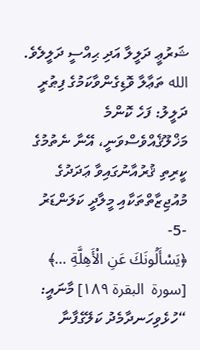ޝަރުޢީ ދަލީލާ އަދި ޙިއްސީ ދަލީލެވެ. الله ތަޢާލާ ވޮޑިގެންވާކަމުގެ ފިޠުރީ ދަލީލު: ފަހެ ކޮންމެ މަޚްލޫޤެއްވެސްވަނީ، އޭނާ ނެތުމުގެ
ކީރިތި ޤުރުއާނުގައިވާ ޢަދަދުގެ މުއުޖިޒާތްތަކާއި މީލާދީ ކަލަންޑަރު -5-
﴿يَسْأَلُونَكَ عَنِ الْأَهِلَّةِ …﴾ [سورة  البقرة ١٨٩] މާނައީ: “ހުޅެވިހަނދާމެދު ކަލޭގެފާނާ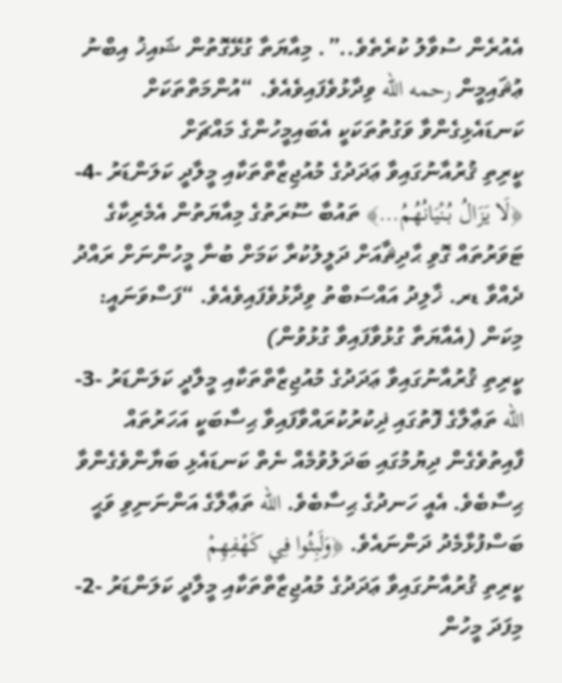އެއުރެން ސުވާލު ކުރެތެވެ..”. މިއާޔަތާ ގުޅޭގޮތުން ޝައިޚު އިބްނު ޢުޘައިމީން رحمه الله ވިދާޅުވެފައިވެއެވެ. “އުންމަތްތަކަށް ކަނޑައެޅިގެންވާ ވަގުތުތަކަކީ އެބައިމީހުންގެ މައްޗަށް
ކީރިތި ޤުރުއާނުގައިވާ ޢަދަދުގެ މުއުޖިޒާތްތަކާއި މީލާދީ ކަލަންޑަރު -4-
﴿لَا يَزَالُ بُنْيَانُهُمُ…﴾ ތައުބާ ސޫރަތުގެ މިއާޔަތުން އެމެރިކާގެ ޓަވަރުތައް ގޮވި ޙާދިޘާއަށް ދަލީލުކުރާ ކަމަށް ބުނާ މީހުންނަށް ރައްދު ދެއްވާ ޑރ. ޚާލިދު އައްސަބްތު ވިދާޅުވެފައިވެއެވެ. “ފަސްވަނައީ: މިކަން (އެއާޔަތާ ގުޅުވާފައިވާ ގުޅުވުން)
ކީރިތި ޤުރުއާނުގައިވާ ޢަދަދުގެ މުއުޖިޒާތްތަކާއި މީލާދީ ކަލަންޑަރު -3-
الله ތަޢާލާގެ ފޮތުގައި ޛިކުރުކުރައްވާފައިވާ ޙިސާބަކީ އަހަރުތައް ފާއިތުވެގެން ދިޔުމުގައި ބަދަލުވުމެއް ނެތް ކަނޑައެޅި ބަޔާންވެގެންވާ ޙިސާބެވެ. އެއީ ހަނދުގެ ޙިސާބެވެ. الله ތަޢާލާގެ އަންނަނިވި ވަޙީ ބަސްފުޅާމެދު ދަންނައެވެ. ﴿وَلَبِثُوا فِي كَهْفِهِمْ
ކީރިތި ޤުރުއާނުގައިވާ ޢަދަދުގެ މުއުޖިޒާތްތަކާއި މީލާދީ ކަލަންޑަރު -2-
މިފަދަ މީހުން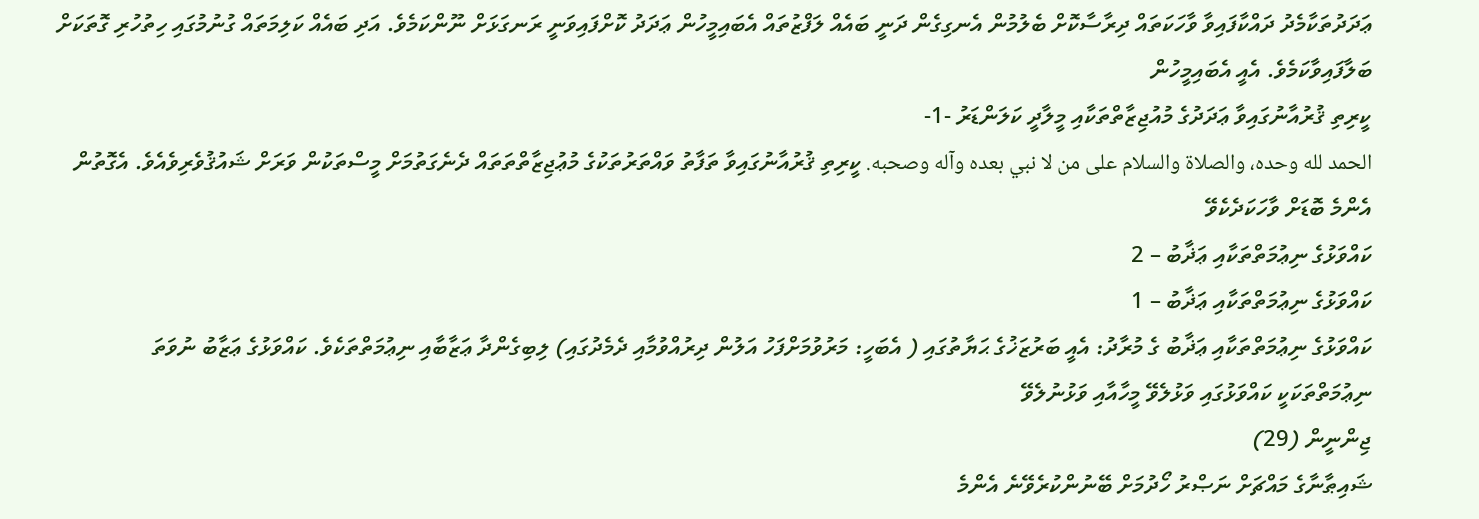ޢަދަދުތަކާމެދު ދައްކާފައިވާ ވާހަކަތައް ދިރާސާކޮށް ބެލުމުން އެނގިގެން ދަނީ ބައެއް ލަފްޒުތައް އެބައިމީހުން ޢަދަދު ކޮށްފައިވަނީ ރަނގަޅަށް ނޫންކަމެވެ. އަދި ބައެއް ކަލިމަތައް ގުނުމުގައި ހިތުހުރި ގޮތަކަށް ބަލާފައިވާކަމެވެ. އެއީ އެބައިމީހުން
ކީރިތި ޤުރުއާނުގައިވާ ޢަދަދުގެ މުއުޖިޒާތްތަކާއި މީލާދީ ކަލަންޑަރު -1-
الحمد لله وحده، والصلاة والسلام على من لا نبي بعده وآله وصحبه. ކީރިތި ޤުރުއާނުގައިވާ ތަފާތު ވައްތަރުތަކުގެ މުޢުޖިޒާތްތަތައް ދެނެގަތުމަށް މީސްތަކުން ވަރަށް ޝައުޤުވެރިވެއެވެ. އެގޮތުން އެންމެ ބޮޑަށް ވާހަކަދެކެވޭ
ކައްވަޅުގެ ނިޢުމަތްތަކާއި ޢަޛާބު – 2
ކައްވަޅުގެ ނިޢުމަތްތަކާއި ޢަޛާބު – 1
ކައްވަޅުގެ ނިޢުމަތްތަކާއި ޢަޛާބު ގެ މުރާދު: އެއީ ބަރުޒަޚުގެ ޙަޔާތުގައި ( އެބަހީ: މަރުވުމަށްފަހު އަލުން ދިރުއްވުމާއި ދެމެދުގައި) ލިބިގެންދާ ޢަޒާބާއި ނިޢުމަތްތަކެވެ. ކައްވަޅުގެ ޢަޒާބު ނުވަތަ ނިޢުމަތްތަކަކީ ކައްވަޅުގައި ވަޅުލެވޭ މީހާއާއި ވަޅުނުލެވޭ
ޖިންނީން (29)
ޝައިޠާނާގެ މައްޗަށް ނަޞްރު ހޯދުމަށް ބޭނުންކުރެވޭނެ އެންމެ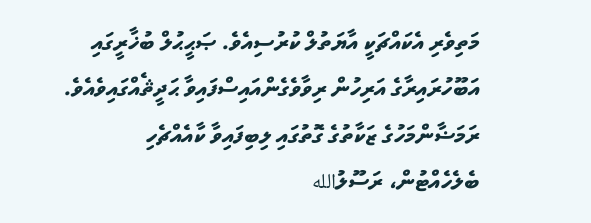މަތިވެރި އެކައްޗަކީ އާޔަތުލް ކުރުސިއެވެ. ޞަޙީޙުލް ބުޚާރީގައި އަބޫހުރައިރާގެ އަރިހުން ރިވާވެގެންއައިސްފައިވާ ޙަދީޘެއްގައިވެއެވެ. ރަމަޟާންމަހުގެ ޒަކާތުގެ ގޮތުގައި ލިބިފައިވާ ކާއެއްޗެހި ބެލެހެއްޓުން، ރަސޫލުالله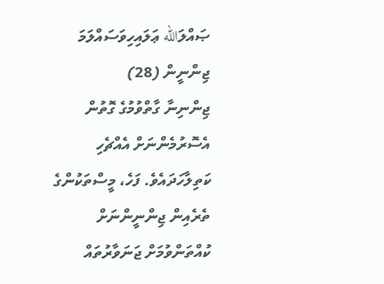ޞައްލަالله ޢަލައިހިވަސައްލަމަ
ޖިންނީން (28)
ޖިންނިނާ ގާތްވުމުގެ ގޮތުން އެސޮރުމެންނަށް އެއްޗެހި ކަތިލާހަދައެވެ. ފަހެ، މީސްތަކުންގެ ތެރެއިން ޖިންނީންނަށް ކުއްތަންވުމަށް ޖަނަވާރުތައް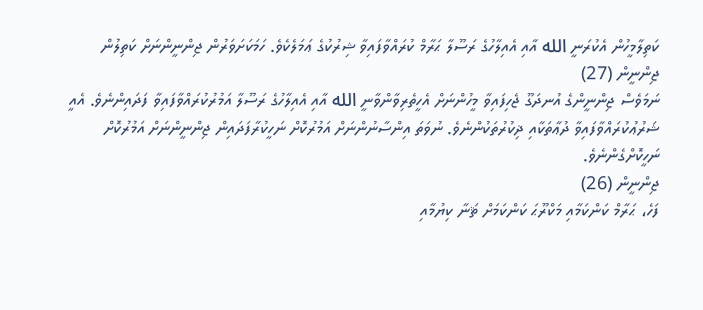ކަތިލާމީހުން އެކުރަނީ الله އާއި އެއިލާހުގެ ރަސޫލާ ޙަރާމް ކުރައްވާފައިވާ ޝިރުކުގެ ޢަމަލެކެވެ. ހަމަކަށަވަރުން ޖިންނީންނަށް ކަތިލުން
ޖިންނީން (27)
ނަމަވެސް ޖިންނީންގެ އުނދަގޫ ޖެހިފައިވާ މީހުންނަށް އެހީތެރިވާންވާނީ الله އާއި އެއިލާހުގެ ރަސޫލާ އަމުރުކުރައްވާފައިވާ ފަދައިންނެވެ. އެއީ ޝަރުޢުކުރައްވާފައިވާ ދުޢާތަކާއި ޛިކުރުތަކުންނެވެ. ނުވަތަ އިންސާނުންނަށް އަމުރުކޮށް ނަހީކުރާފަދައިން ޖިންނީންނަށް އަމުރުކޮށް ނަހީކޮށްގެންނެވެ.
ޖިންނީން (26)
ފަހެ، ޙަރާމް ކަންކަމާއި މަކްރޫޙަ ކަންކަމަށް ޘަނާ ކިޔުމާއި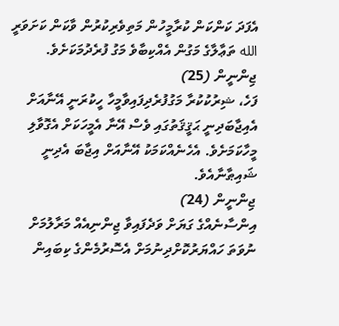އެފަދަ ކަންކަން ކުރާމީހުން މަތިވެރިކުރުން ވާކަން ކަށަވަރީ الله ތަޢާލާގެ މަގުން އެއްކިބާވެ މަގު ފުރެދުމަކަށެވެ.
ޖިންނީން (25)
ފަހެ، ޝިރުކުކުރާ މަގުފުރެދިފައިވާމީހާ ހީކުރަނީ އޭނާއަށް އެއިޖާބަދިނީ ޙަޤީޤަތުގައި ވެސް އޭނާ އެމީހަކަށް އެގޮވާލި މީހާކަމަށެވެ. އެހެނެއްކަމަކު އޭނާއަށް އިޖާބަ އެދިނީ ޝައިޠާނާއެވެ.
ޖިންނީން (24)
އިންސާނެއްގެ ގަޔަށް ވަދެފައިވާ ޖިންނިއެއް މަރާލުމަށް ނުވަތަ ހައްޔަރުކޮށްދިނުމަށް އެސޮރުމެންގެ ކިބައިން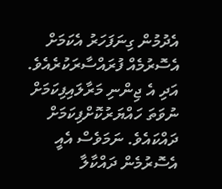އެދުމުން ގިނަފަހަރު އެކަމަށް އެސޮރުމެއް ފުރައްސާރަކުރެއެވެ. އަދި އެ ޖިންނި މަރާލައިފިކަމަށް ނުވަތަ ހައްޔަރުކޮށްފިކަމަށް ދައްކައެވެ. ނަމަވެސް އެއީ އެސޮރުމެން ދައްކާލާ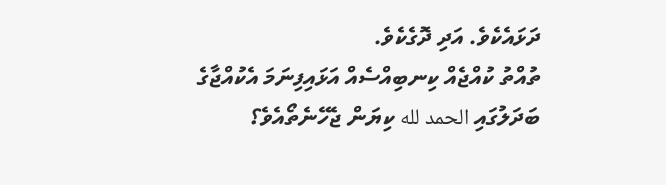ދަޅައެކެވެ. އަދި ދޮގެކެވެ.
ތުއްތު ކުއްޖެއް ކިނބިއްސެއް އަޅައިފިނަމަ އެކުއްޖާގެ ބަދަލުގައި الحمد لله ކިޔަން ޖެހޭނެތޯއެވެ؟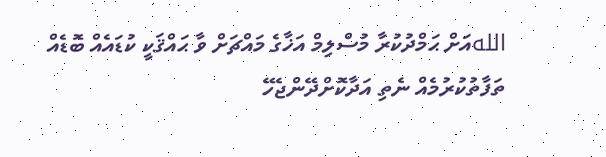اللهއަށް ޙަމްދުކުރާ މުސްލިމް އަޚާގެ މައްޗަށް ވާ ޙައްޤަކީ ކުޑައެއް ބޮޑެއް ތަފާތުކުރުމެއް ނެތި އަދާކޮށްދޭންޖެހޭ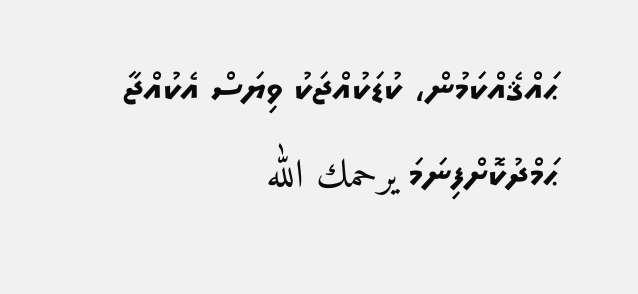ޙައްޤެއްކަމުން، ކުޑަކުއްޖަކު ވިޔަސް އެކުއްޖާ ޙަމްދުކޮށްފިނަމަ يرحمك الله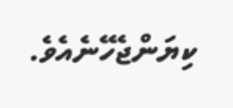ކިޔަންޖެހޭނެއެވެ.